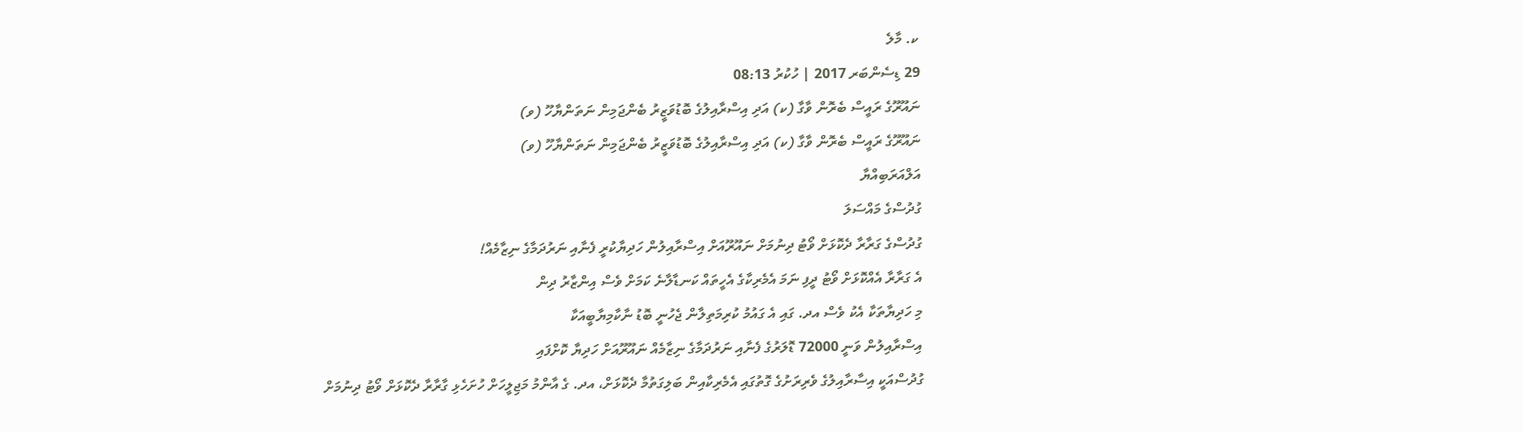ކ. މާލެ
29 ޑިސެންބަރ 2017 | ހުކުރު 08:13
ނައޫރޫގެ ރައީސް ބެރޮން ވާގާ (ކ) އަދި އިސްރާއިލުގެ ބޮޑުވަޒީރު ބެންޖަމިން ނަތަންޔާހޫ (ވ)
ނައޫރޫގެ ރައީސް ބެރޮން ވާގާ (ކ) އަދި އިސްރާއިލުގެ ބޮޑުވަޒީރު ބެންޖަމިން ނަތަންޔާހޫ (ވ)
އަލްއަރަބިއްޔާ
ގުދުސްގެ މައްސަލަ
ގުދުސްގެ ގަރާރާ ދެކޮޅަށް ވޯޓު ދިނުމަށް ނައޫރޫއަށް އިސްރާއިލުން ހަދިޔާކުރީ ފެނާއި ނަރުދަމާގެ ނިޒާމެއް!
އެ ގަރާރާ އެއްކޮޅަށް ވޯޓު ދީފި ނަމަ އެމެރިކާގެ އެހީތައް ކަނޑާލާނެ ކަމަށް ވެސް އިންޒާރު ދިން
މި ހަދިޔާތަކާ އެކު ވެސް އދ. ގައި އެ ގައުމު ކުރިމަތިލާން ޖެހުނީ ބޮޑު ނާކާމިޔާބީއަކާ
އިސްރާއިލުން ވަނީ 72000 ޑޮލަރުގެ ފެނާއި ނަރުދަމާގެ ނިޒާމެއް ނައޫރޫއަށް ހަދިޔާ ކޮށްފައި
ގުދުސްއަކީ އިސާރާއިލުގެ ވެރިރަށުގެ ގޮތުގައި އެމެރިކާއިން ބަލިގަތުމާ ދެކޮޅަށް، އދ. ގެ އާންމު މަޖިލީހަށް ހުށަހެޅި ގާރާރާ ދެކޮޅަށް ވޯޓު ދިނުމަށް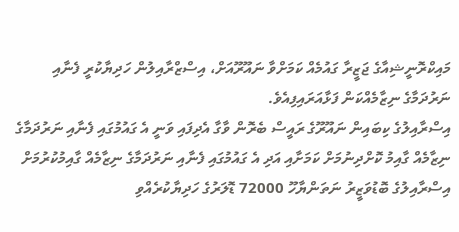މައިކްރޮނީޝިއާގެ ޖަޒީރާ ގައުމެއް ކަމަށްވާ ނައޫރޫއަށް، އިސްޒްރާއިލުން ހަދިޔާކުރީ ފެނާއި ނަރުދަމާގެ ނިޒާމެއްކަން ފަޅާއަރައިފިއެވެ.
އިސްރާއިލުގެ ކިބައިން ނައޫރޫގެ ރައީސް ބެރޮން ވާގާ އެދިފައި ވަނީ އެ ގައުމުގައި ފެނާއި ނަރުދަމާގެ ނިޒާމެއް ގާއިމު ކޮށްދިނުމަށް ކަމަށާއި އަދި އެ ގައުމުގައި ފެނާއި ނަރުދަމާގެ ނިޒާމެއް ގާއިމުކުރުމަށް އިސްރާއިލުގެ ބޮޑުވަޒީރު ނަތަންޔާހޫ 72000 ޑޮލަރުގެ ހަދިޔާކުރެއްވި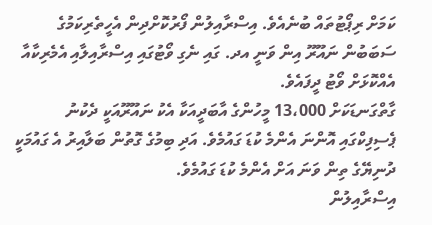ކަމަށް ރިޕޯޓުތައް ބުނެއެވެ. އިސްރާއިލުން ފޯރުކޮށްދިން އެހީތެރިކަމުގެ ސަބަބުން ނައޫރޫ އިން ވަނީ އދ. ގައި ނެގި ވޯޓުގައި އިސްރާއިލާއި އެމެރިކާއާ އެއްކޮޅަށް ވޯޓު ދީފައެވެ.
ގާތްގަނޑަކަށް 13،000 މީހުންގެ އާބަދީއަކާ އެކު ނައޫރޫއަކީ ދެކުނު ޕެސިފިކްގައި އޮންނަ އެންމެ ކުޑަ ގައުމެވެ. އަދި ބިމުގެ ގޮތުން ބަލާއިރު އެ ގައުމަކީ ދުނިޔޭގެ ތިން ވަނަ އަށް އެންމެ ކުޑަ ގައުމެވެ.
އިސްރާއިލުން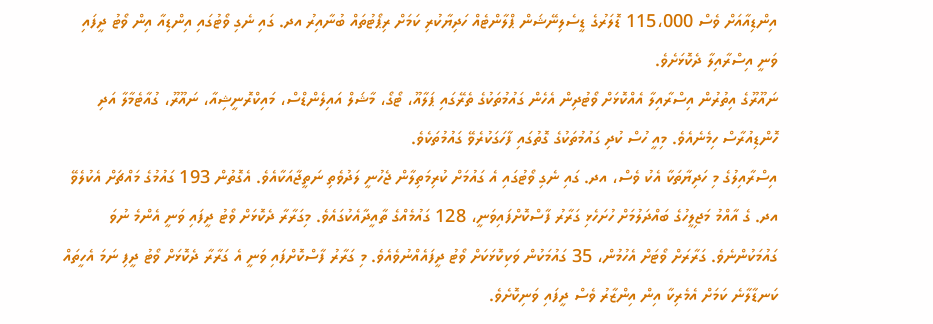އިންޑިއާއަށް ވެސް 115،000 ޑޮލަރުގެ ޑީސެލިނޭޝަން ޕްލާންޓެއް ހަދިޔާކުރި ކަމަށް ރިޕޯޓުތައް ބުނާއިރު އދ. ގައި ނެގި ވޯޓުގައި އިންޑިއާ އިން ވޯޓު ދީފައި ވަނީ އިސްރާއިލާ ދެކޮޅަށެވެ.
ނައޫރޫގެ އިތުރުން އިސްރާއިލާ އެއްކޮޅަށް ވޯޓުދިން އެހެން ގައުމުތަކުގެ ތެރޭގައި ޕަލާއޫ، ޓޯގޯ، މާޝަލް އައިލެންޑްސް، މައިކްރޮނީޝިއާ، ނައޫރޫ، ގުއާޓެމާލާ އަދި ހޮންޑިއުރާސް ހިމެނެއެވެ. މިއީ ހުސް ކުދި ގައުމުތަކުގެ ގޮތުގައި ފާހަގަކުރެވޭ ގައުމުތަކެވެ.
އިސްރާއިލުގެ މި ހަދިޔާތަކާ އެކު ވެސް، އދ. ގައި ނެގި ވޯޓުގައި އެ ގައުމަށް ކުރިމަތިލާން ޖެހުނީ ލަދުވެތި ނަތީޖާއަކާއެވެ. އެގޮތުން 193 ގައުމުގެ މައްޗަށް އެކުލެވޭ އދ. ގެ އާއްމު މަޖިލީހުގެ ބައްދަލުމަށް ހުށަހެޅި ގަރާރު ފާސްކޮށްފައިވަނީ، 128 ގައުމެއްގެ ތާއީދާއެކުގައެވެ. މިގަރާރާ ދެކޮޅަށް ވޯޓު ދީފައި ވަނީ އެންމެ ނުވަ ގައުމަކުންނެވެ. ގަރާރަށް ވޯޓަށް އެހުމުން، 35 ގައުމަކުން ވަކިކޮޅަކަށް ވޯޓު ދީފައެއްނުވެއެވެ. މި ގަރާރު ފާސްކޮށްފައި ވަނީ އެ ގަރާރާ ދެކޮޅަށް ވޯޓު ދީފި ނަމަ އެހީތައް ކަނޑާލާނެ ކަމަށް އެމެރިކާ އިން އިންޒާރު ވެސް ދީފައި ވަނިކޮށެވެ.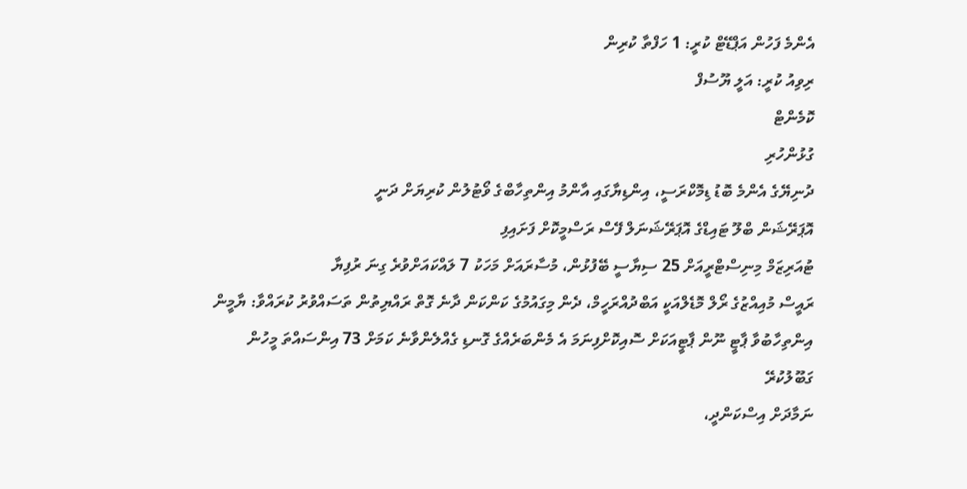އެންމެ ފަހުން އަޕްޑޭޓް ކުރީ: 1 ހަފްތާ ކުރިން
ރިވިއު ކުރީ: އަލީ ޔޫސުފް
ކޮމެންޓް
ގުޅުންހުރި
ދުނިޔޭގެ އެންމެ ބޮޑު ޑިމޮކްރަސީ، އިންޑިޔާގައި އާންމު އިންތިހާބްގެ ވޯޓުލުން ކުރިޔަށް ދަނީ
އޮޕަރޭޝަން ބްލޫ ޓައިޑްގެ އޮޕަރޭޝަނަލް ފޭސް ރަސްމީކޮށް ފަށައިފި
ޓުއަރިޒަމް މިނިސްޓްރީއަށް 25 ސިޔާސީ ބޭފުޅުން، މުސާރައަށް މަހަކު 7 ލައްކައަށްވުރެ ގިނަ ރުފިޔާ
ރައީސް މުއިއްޒުގެ ރޯލް މޮޑެލްއަކީ އަބްދުއްރަހީމް، ދެން މިގައުމުގެ ކަންކަން ދާނެ ގޮތް ރައްޔިތުން ތަސައްވުރު ކުރައްވާ: ޔާމީން
އިންތިހާބުވާ ޕާޓީ ނޫން ޕާޓީއަކަށް ސޮއިކޮށްފިނަމަ އެ މެންބަރެއްގެ ގޮނޑި ގެއްލެންވާނެ ކަމަށް 73 އިންސައްތަ މީހުން ގަބޫލުކުރޭ
ނަމާދަށް އިސްކަންދީ،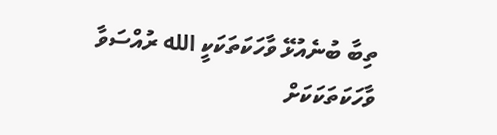ތިބާ ބުނެއުޅޭ ވާހަކަތަކަކީ الله ރުއްސަވާ ވާހަކަތަކަކަށް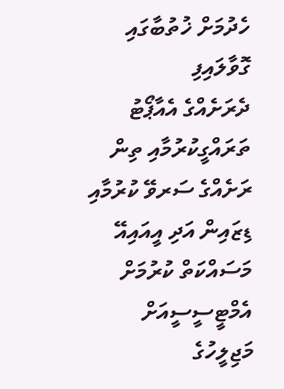ހެދުމަށް ޚުތުބާގައި ގޮވާލައިފި
ދެރަށެއްގެ އެއާޕޯޓު ތަރައްގީކުރުމާއި ތިން ރަށެއްގެ ސަރވޭ ކުރުމާއި ޑިޒައިން އަދި އީއައިއޭ މަސައްކަތް ކުރުމަށް އެމްޓީސީސީއަށް
މަޖިލީހުގެ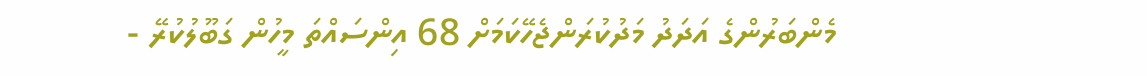މެންބަރުންގެ އަދަދު މަދުކުރަންޖެހޭކަމަށް 68 އިންސައްތަ މީހުން ގަބޫލުކުރޭ -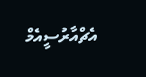އެޗްއާރުސީއެމް